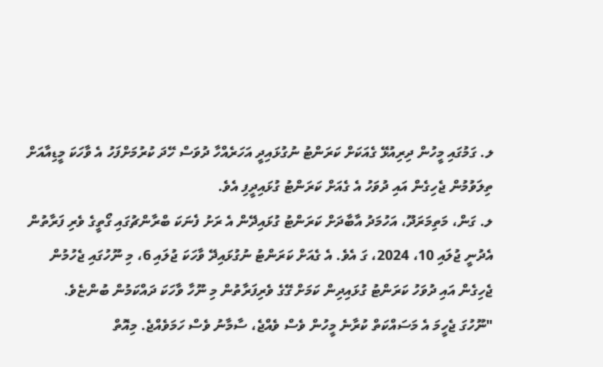ލ. ގަމުގައި މީހުން ދިރިއުޅޭ ގެއަކަށް ކަރަންޓު ނުގުޅައިދީ އަހަރެއްހާ ދުވަސް ހޭދަ ކުރުމަށްފަހު އެ ވާހަކަ މީޑިއާއަށް ތިލަވުމުން ޖެހިގެން އައި ދުވަހު އެ ގެއަށް ކަރަންޓު ގުޅައިދީފި އެވެ.
ލ. ގަން، މަތިމަރަދޫ، އަހުމަދު އާބާދަށް ކަރަންޓު ގުޅައިދޭން އެ ރަށު ފެނަކަ ބްރާންޗުގައި ގޯތީގެ ވެރި ފަރާތުން އެދުނީ ޖުލައި 10، 2024، ގަ އެވެ. އެ ގެއަށް ކަރަންޓު ނުގުޅައިދޭ ވާހަކަ ޖުލައި 6، މި ނޫހުގައި ޖެހުމުން ޖެހިގެން އައި ދުވަހު ކަރަންޓު ގުޅައިދިން ކަމަށް ގޭގެ ވެރިފަރާތުން މި ނޫހާ ވާހަކަ ދައްކަމުން ބުންޏެވެ.
"ނޫހުގަ ޖެހީމަ އެ މަސައްކަތް ކުރާނެ މީހުން ވެސް ވެއްޖެ، ސާމާނު ވެސް ހަމަވެއްޖެ. މިއޮތް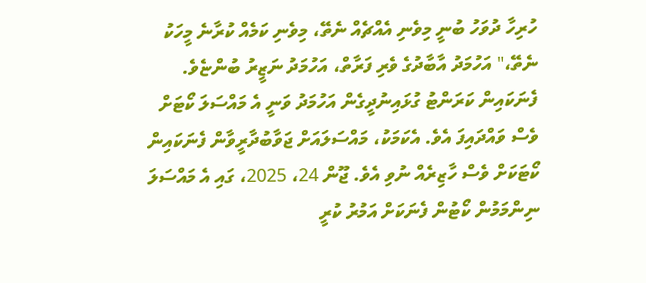ހުރިހާ ދުވަހު ބުނީ މިވެނި އެއްޗެއް ނެތޭ، މިވެނި ކަމެއް ކުރާނެ މީހަކު ނެތޭ،" އަހުމަދު އާބާދުގެ ވެރި ފަރާތް، އަހުމަދު ނަޒީރު ބުންޏެވެ.
ފެނަކައިން ކަރަންޓު ގުޅައިނުދީގެން އަހުމަދު ވަނީ އެ މައްސަލަ ކޯޓަށް ވެސް ވައްދައިފަ އެވެ. އެކަމަކު، މައްސަލައަށް ޖަވާބުދާރީވާން ފެނަކައިން ކޯޓަކަށް ވެސް ހާޒިރެއް ނުވި އެވެ. ޖޫން 24، 2025، ގައި އެ މައްސަލަ ނިންމަމުން ކޯޓުން ފެނަކަށް އަމުރު ކުރީ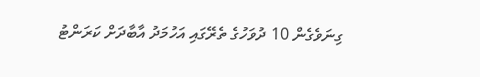ގިނަވެގެން 10 ދުވަހުގެ ތެރޭގައި އަހުމަދު އާބާދަށް ކަރަންޓު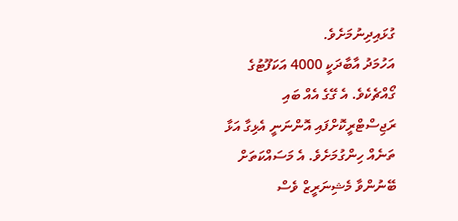ގުޅައިދިނުމަށެވެ.
އަހުމަދު އާބާދަކީ 4000 އަކަފޫޓުގެ ގޯއްޗެކެވެ. އެ ގޭގެ އެއް ބައި ރަޖިސްޓްރީކޮށްފައި އޮންނަނީ އެޅިގާ އަޅާ ތަނެއް ހިންގުމަށެވެ. އެ މަސައްކަތަށް ބޭނުންވާ މެޝިނަރީޒް ވެސް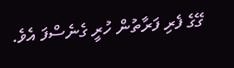ގޭގެ ފެރި ފަރާތުން ހުރީ ގެނެސްފަ އެވެ.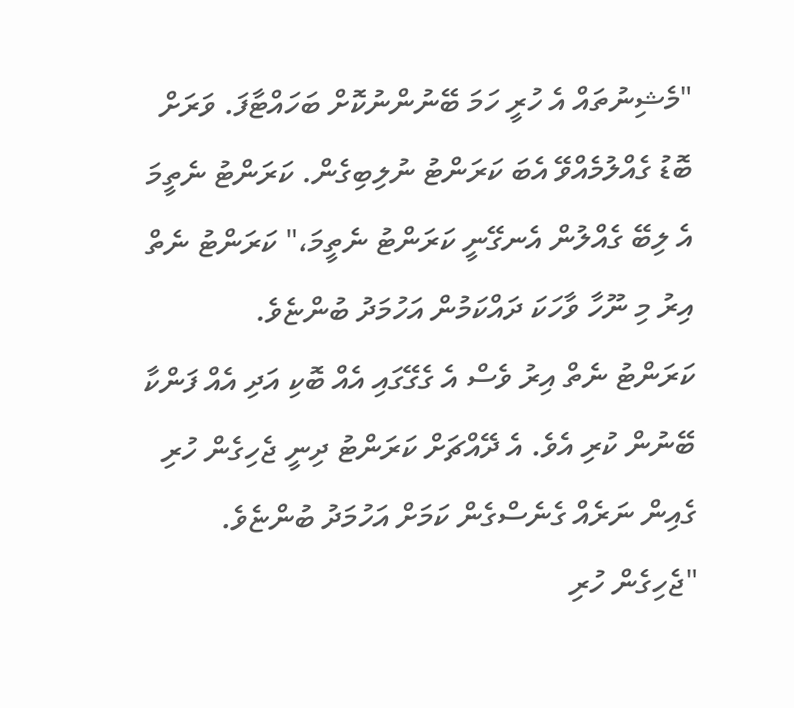"މެޝިނުތައް އެ ހުރީ ހަމަ ބޭނުންނުކޮށް ބަހައްޓާފަ. ވަރަށް ބޮޑު ގެއްލުމެއްވޭ އެބަ ކަރަންޓު ނުލިބިގެން. ކަރަންޓު ނެތީމަ އެ ލިބޭ ގެއްލުން އެނގޭނީ ކަރަންޓު ނެތީމަ،" ކަރަންޓު ނެތް އިރު މި ނޫހާ ވާހަކަ ދައްކަމުން އަހުމަދު ބުންޏެވެ.
ކަރަންޓު ނެތް އިރު ވެސް އެ ގެގޭގައި އެއް ބޮކި އަދި އެއް ފަންކާ ބޭނުން ކުރި އެވެ. އެ ދޭއްޗަށް ކަރަންޓު ދިނީ ޖެހިގެން ހުރި ގެއިން ނަރެއް ގެނެސްގެން ކަމަށް އަހުމަދު ބުންޏެވެ.
"ޖެހިގެން ހުރި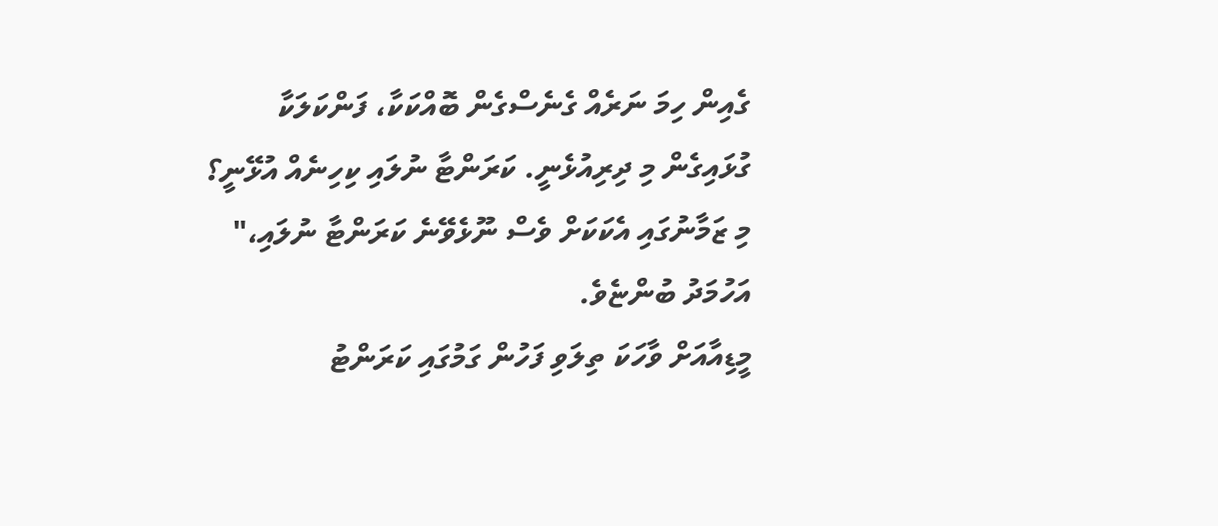ގެއިން ހިމަ ނަރެއް ގެނެސްގެން ބޮއްކަކާ، ފަންކަލަކާ ގުޅައިގެން މި ދިރިއުޅެނީ. ކަރަންޓާ ނުލައި ކިހިނެއް އުޅޭނީ؟ މި ޒަމާނުގައި އެކަކަށް ވެސް ނޫޅެވޭނެ ކަރަންޓާ ނުލައި،" އަހުމަދު ބުންޏެވެ.
މީޑިއާއަށް ވާހަކަ ތިލަވި ފަހުން ގަމުގައި ކަރަންޓު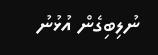ނުލިބިގެން އުޅުނު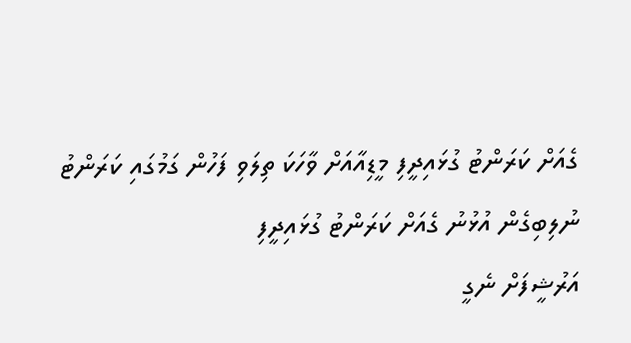ގެއަށް ކަރަންޓު ގުޅައިދީފި މީޑިއާއަށް ވާހަކަ ތިލަވި ފަހުން ގަމުގައި ކަރަންޓު ނުލިބިގެން އުޅުނު ގެއަށް ކަރަންޓު ގުޅައިދީފި
އަރުޝީފަށް ނެގީ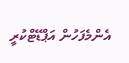އެންމެފަހުން އަޕްޑޭޓްކުރީ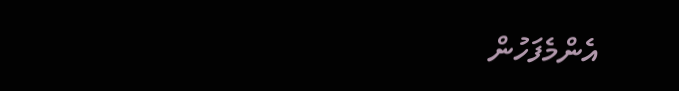އެންމެފަހުން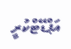އަޕްޑޭޓްކުރީ